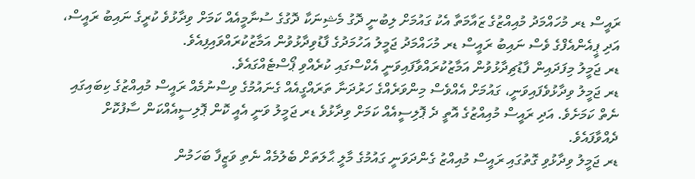ރައީސް ޑރ މުހައްމަދު މުއިއްޒުގެ ޒައާމަތާ އެކު ގައުމަށް ލިބުނީ ދޮގު މެޝިނަކާ ދޮގުގެ ސުނާމީއެއް ކަމަށް ވިދާޅުވެ ކުރީގެ ނައިބު ރައީސް، އަދި ޕީއެންއެފްގެ ވެސް ނައިބު ރައީސް ޑރ މުހައްމަދު ޖަމީލު އަހުމަދުގެ ފާޑުވިދާޅުވުން އަމާޒުކުރައްވައިފިއެވެ.
ޑރ ޖަމީލު މިފަދައިން ފާޑުޗިދާޅުވުން އަމާޒުކުރައްވާފައިވަނީ އެކްސްގައި ކުރެއްވި ޕޯސްޓެއްގައެވެ.
ޑރ ޖަމީލު ވިދާޅުވެފައިވަނީ، ގައުމަށް އެއްވެސް މިންވަރެއްގެ ހަރުދަނާ ތަރައްގީއެއް ގެނައުމުގެ ވިސްނުމެއް ރައީސް މުއިއްޒުގެ ކިބައިގައި ނެތް ކަމަށެވެ. އަދި ރައީސް މުއިއްޒުގެ އޮތީ ދެ ޕޮލިސީއެއް ކަމަށް ވިދާޅުވެ ޑރ ޖަމީލު ވަނީ އެއީ ކޮން ޕޮލިސީއެއްކަން ސާފުކޮށް ދެއްވާފައެވެ.
ޑރ ޖަމީލު ވިދާޅުވި ގޮތުގައި ރައީސް މުއިއްޒު ގެންދަވަނީ ގައުމުގެ މާލީ ޙާލަތަށް ބެލުމެއް ނެތި ވަޒީފާ ބަހަމުން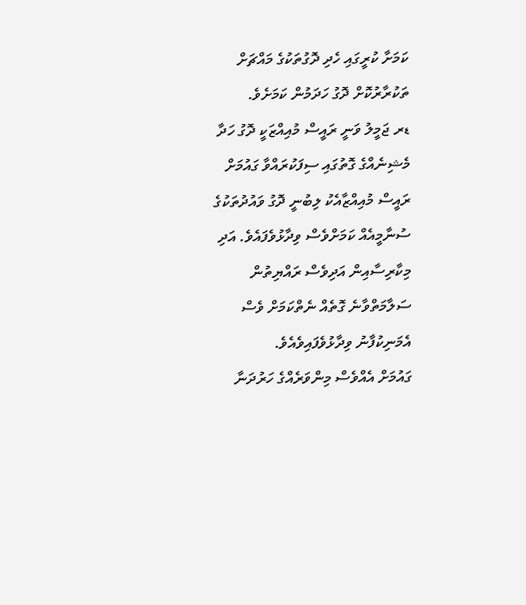ކަމަށާ ކުރީގައި ހެދި ދޮގުތަކުގެ މައްޗަށް ތަކުރާރުކޮށް ދޮގު ހަދަމުން ކަމަށެވެ.
ޑރ ޖަމީލު ވަނީ ރައީސް މުއިއްޒަކީ ދޮގު ހަދާ މެޝިނެއްގެ ގޮތުގައި ސިފަކުރައްވާ ގައުމަށް ރައީސް މުއިއްޒާއެކު ލިބުނީ ދޮގު ވައުދުތަކުގެ ސުނާމީއެއް ކަމަށްވެސް ވިދާޅުވެފައެވެ. އަދި މިކާރިސާއިން އަދިވެސް ރައްޔިތުން ސަލާމަތްވާނެ ގޮތެއް ނެތްކަމަށް ވެސް އެމަނިކުފާނު ވިދާޅުވެފައިވެއެވެ.
ގައުމަށް އެއްވެސް މިންވަރެއްގެ ހަރުދަނާ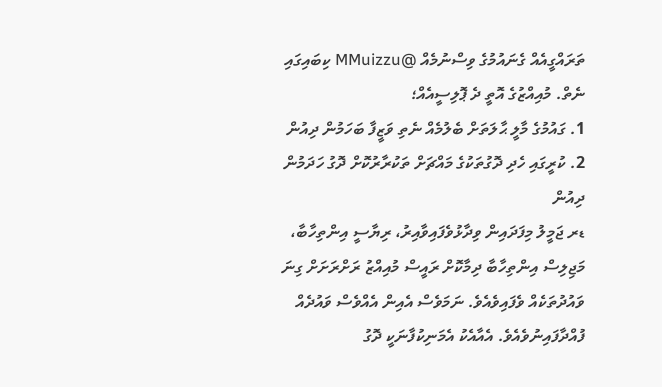ތަރައްގީއެއް ގެނައުމުގެ ވިސްނުމެއް @MMuizzu ކިބައިގައި ނެތް. މުއިއްޒުގެ އޮތީ ދެ ޕޮލިސީއެއް؛
1. ގައުމުގެ މާލީ ޙާލަތަށް ބެލުމެއް ނެތި ވަޒީފާ ބަހަމުން ދިއުން
2. ކުރީގައި ހެދި ދޮގުތަކުގެ މައްޗަށް ތަކުރާރުކޮށް ދޮގު ހަދަމުން ދިއުން
ޑރ ޖަމީލު މިފަދައިން ވިދާޅުވެފައިވާއިރު، ރިޔާސީ އިންތިހާބާ، މަޖިލިސް އިންތިހާބާ ދިމާކޮށް ރައީސް މުއިއްޒު ރަށްރަށަށް ގިނަ ވައުދުތަކެއް ވެފައިވެއެވެ. ނަމަވެސް އެއިން އެއްވެސް ވައުދެއް ފުއްދާފައިނުވެއެވެ. އެއާއެކު އެމަނިކުފާނަކީ ދޮގު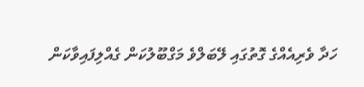ހަދާ ވެރިއެއްގެ ގޮތުގައި ލޭބަލްވެ މަގްބޫލުކަން ގެއްލިފައިވާކަން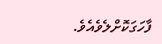ފާހަގަކޮށްލެވެއެވެ.